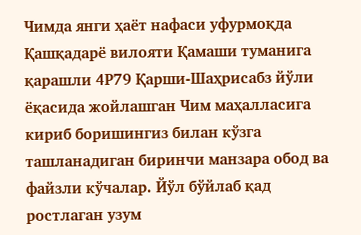Чимда янги ҳаёт нафаси уфурмоқда
Қашқадарё вилояти Қамаши туманига қарашли 4Р79 Қарши-Шаҳрисабз йўли ёқасида жойлашган Чим маҳалласига кириб боришингиз билан кўзга ташланадиган биринчи манзара обод ва файзли кўчалар. Йўл бўйлаб қад ростлаган узум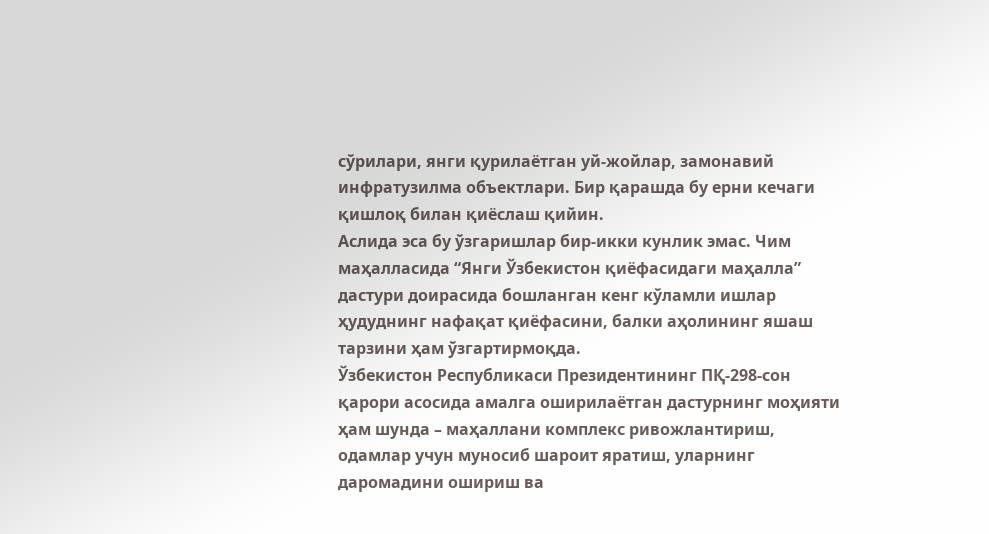сўрилари, янги қурилаётган уй-жойлар, замонавий инфратузилма объектлари. Бир қарашда бу ерни кечаги қишлоқ билан қиёслаш қийин.
Аслида эса бу ўзгаришлар бир-икки кунлик эмас. Чим маҳалласида “Янги Ўзбекистон қиёфасидаги маҳалла” дастури доирасида бошланган кенг кўламли ишлар ҳудуднинг нафақат қиёфасини, балки аҳолининг яшаш тарзини ҳам ўзгартирмоқда.
Ўзбекистон Республикаси Президентининг ПҚ-298-сон қарори асосида амалга оширилаётган дастурнинг моҳияти ҳам шунда – маҳаллани комплекс ривожлантириш, одамлар учун муносиб шароит яратиш, уларнинг даромадини ошириш ва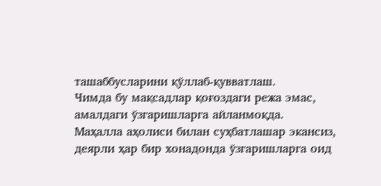ташаббусларини қўллаб-қувватлаш.
Чимда бу мақсадлар қоғоздаги режа эмас, амалдаги ўзгаришларга айланмоқда.
Маҳалла аҳолиси билан суҳбатлашар экансиз, деярли ҳар бир хонадонда ўзгаришларга оид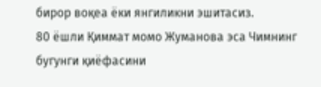бирор воқеа ёки янгиликни эшитасиз.
80 ёшли Қиммат момо Жуманова эса Чимнинг бугунги қиёфасини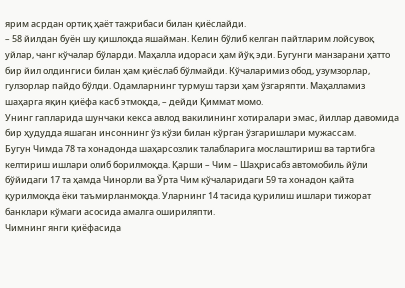ярим асрдан ортиқ ҳаёт тажрибаси билан қиёслайди.
– 58 йилдан буён шу қишлоқда яшайман. Келин бўлиб келган пайтларим лойсувоқ уйлар, чанг кўчалар бўларди. Маҳалла идораси ҳам йўқ эди. Бугунги манзарани ҳатто бир йил олдингиси билан ҳам қиёслаб бўлмайди. Кўчаларимиз обод, узумзорлар, гулзорлар пайдо бўлди. Одамларнинг турмуш тарзи ҳам ўзгаряпти. Маҳалламиз шаҳарга яқин қиёфа касб этмоқда, – дейди Қиммат момо.
Унинг гапларида шунчаки кекса авлод вакилининг хотиралари эмас, йиллар давомида бир ҳудудда яшаган инсоннинг ўз кўзи билан кўрган ўзгаришлари мужассам.
Бугун Чимда 78 та хонадонда шаҳарсозлик талабларига мослаштириш ва тартибга келтириш ишлари олиб борилмоқда. Қарши – Чим – Шаҳрисабз автомобиль йўли бўйидаги 17 та ҳамда Чинорли ва Ўрта Чим кўчаларидаги 59 та хонадон қайта қурилмоқда ёки таъмирланмоқда. Уларнинг 14 тасида қурилиш ишлари тижорат банклари кўмаги асосида амалга ошириляпти.
Чимнинг янги қиёфасида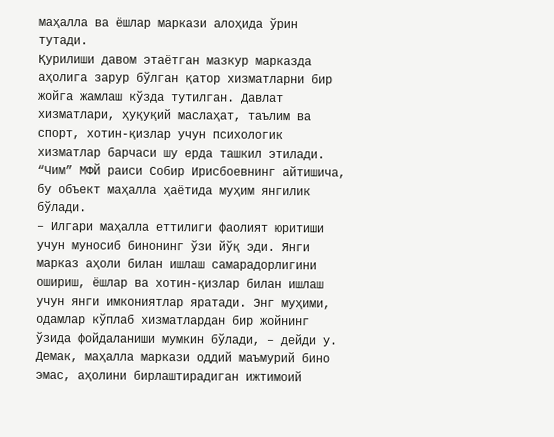маҳалла ва ёшлар маркази алоҳида ўрин тутади.
Қурилиши давом этаётган мазкур марказда аҳолига зарур бўлган қатор хизматларни бир жойга жамлаш кўзда тутилган. Давлат хизматлари, ҳуқуқий маслаҳат, таълим ва спорт, хотин-қизлар учун психологик хизматлар барчаси шу ерда ташкил этилади.
“Чим” МФЙ раиси Собир Ирисбоевнинг айтишича, бу объект маҳалла ҳаётида муҳим янгилик бўлади.
– Илгари маҳалла еттилиги фаолият юритиши учун муносиб бинонинг ўзи йўқ эди. Янги марказ аҳоли билан ишлаш самарадорлигини ошириш, ёшлар ва хотин-қизлар билан ишлаш учун янги имкониятлар яратади. Энг муҳими, одамлар кўплаб хизматлардан бир жойнинг ўзида фойдаланиши мумкин бўлади, – дейди у.
Демак, маҳалла маркази оддий маъмурий бино эмас, аҳолини бирлаштирадиган ижтимоий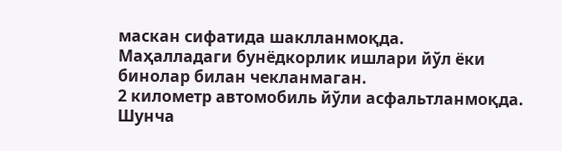маскан сифатида шаклланмоқда.
Маҳалладаги бунёдкорлик ишлари йўл ёки бинолар билан чекланмаган.
2 километр автомобиль йўли асфальтланмоқда. Шунча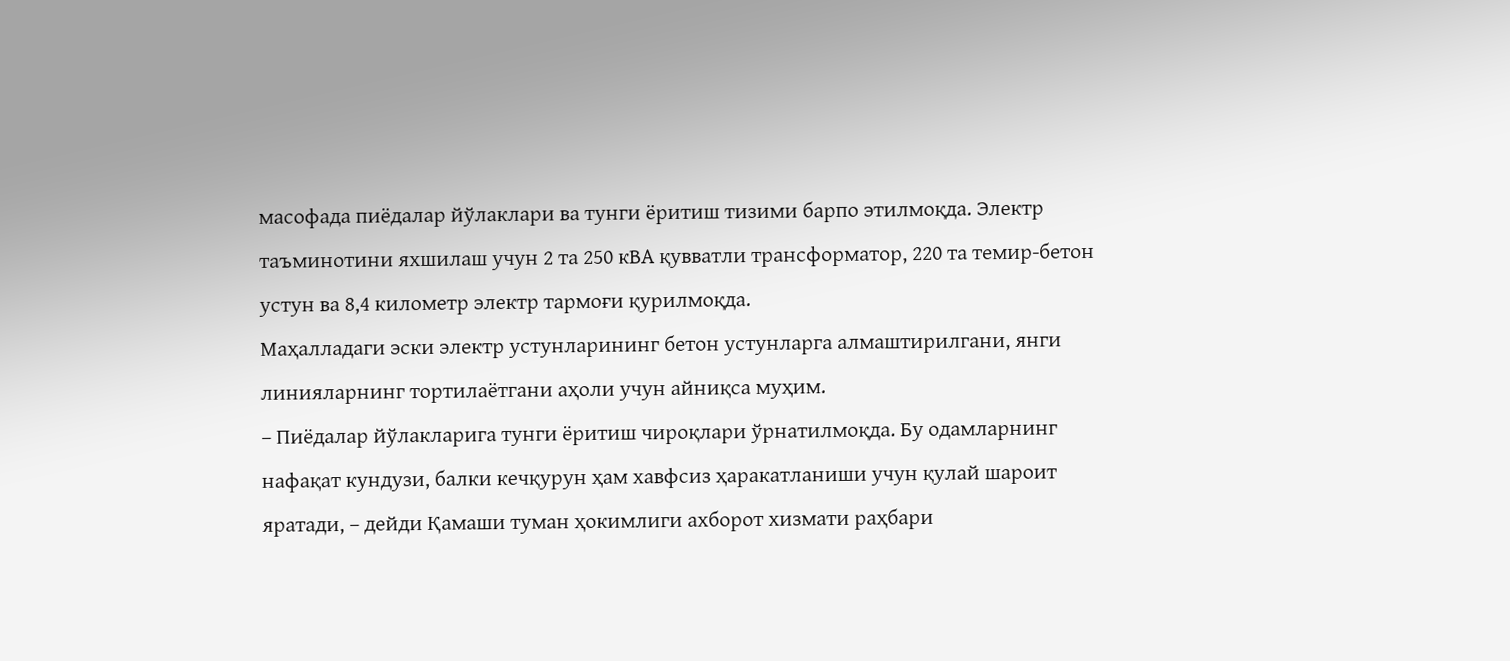масофада пиёдалар йўлаклари ва тунги ёритиш тизими барпо этилмоқда. Электр таъминотини яхшилаш учун 2 та 250 кВА қувватли трансформатор, 220 та темир-бетон устун ва 8,4 километр электр тармоғи қурилмоқда.
Маҳалладаги эски электр устунларининг бетон устунларга алмаштирилгани, янги линияларнинг тортилаётгани аҳоли учун айниқса муҳим.
– Пиёдалар йўлакларига тунги ёритиш чироқлари ўрнатилмоқда. Бу одамларнинг нафақат кундузи, балки кечқурун ҳам хавфсиз ҳаракатланиши учун қулай шароит яратади, – дейди Қамаши туман ҳокимлиги ахборот хизмати раҳбари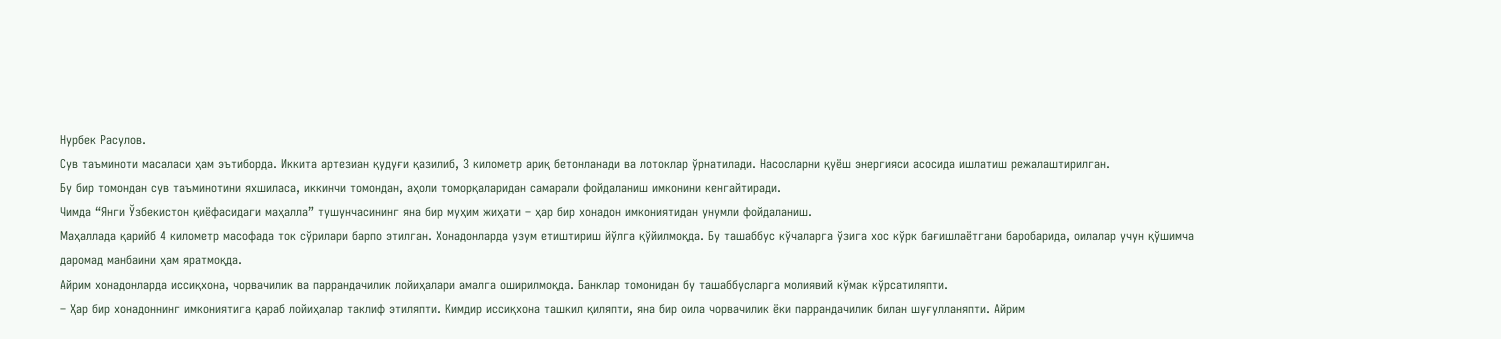Нурбек Расулов.
Сув таъминоти масаласи ҳам эътиборда. Иккита артезиан қудуғи қазилиб, 3 километр ариқ бетонланади ва лотоклар ўрнатилади. Насосларни қуёш энергияси асосида ишлатиш режалаштирилган.
Бу бир томондан сув таъминотини яхшиласа, иккинчи томондан, аҳоли томорқаларидан самарали фойдаланиш имконини кенгайтиради.
Чимда “Янги Ўзбекистон қиёфасидаги маҳалла” тушунчасининг яна бир муҳим жиҳати – ҳар бир хонадон имкониятидан унумли фойдаланиш.
Маҳаллада қарийб 4 километр масофада ток сўрилари барпо этилган. Хонадонларда узум етиштириш йўлга қўйилмоқда. Бу ташаббус кўчаларга ўзига хос кўрк бағишлаётгани баробарида, оилалар учун қўшимча даромад манбаини ҳам яратмоқда.
Айрим хонадонларда иссиқхона, чорвачилик ва паррандачилик лойиҳалари амалга оширилмоқда. Банклар томонидан бу ташаббусларга молиявий кўмак кўрсатиляпти.
– Ҳар бир хонадоннинг имкониятига қараб лойиҳалар таклиф этиляпти. Кимдир иссиқхона ташкил қиляпти, яна бир оила чорвачилик ёки паррандачилик билан шуғулланяпти. Айрим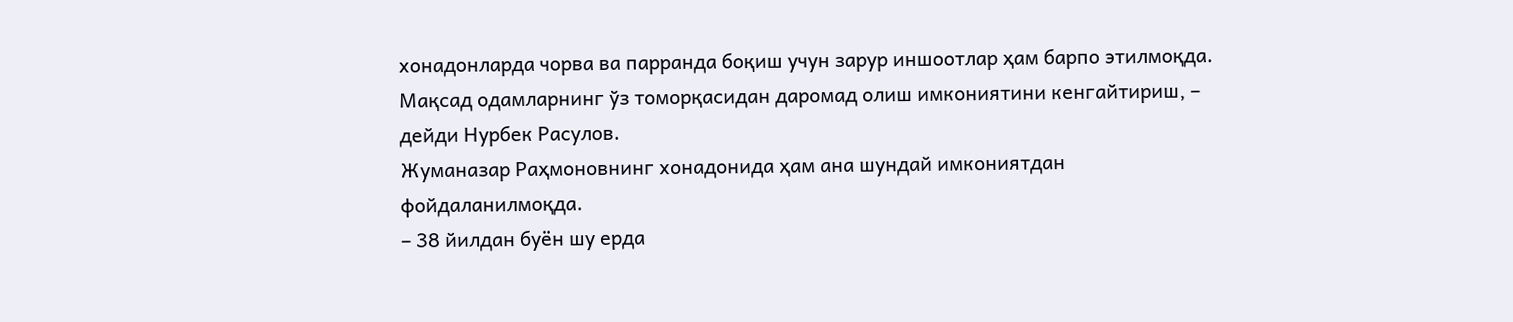хонадонларда чорва ва парранда боқиш учун зарур иншоотлар ҳам барпо этилмоқда. Мақсад одамларнинг ўз томорқасидан даромад олиш имкониятини кенгайтириш, – дейди Нурбек Расулов.
Жуманазар Раҳмоновнинг хонадонида ҳам ана шундай имкониятдан фойдаланилмоқда.
– 38 йилдан буён шу ерда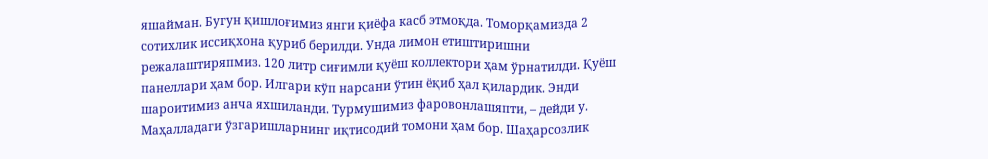яшайман. Бугун қишлоғимиз янги қиёфа касб этмоқда. Томорқамизда 2 сотихлик иссиқхона қуриб берилди. Унда лимон етиштиришни режалаштиряпмиз. 120 литр сиғимли қуёш коллектори ҳам ўрнатилди. Қуёш панеллари ҳам бор. Илгари кўп нарсани ўтин ёқиб ҳал қилардик. Энди шароитимиз анча яхшиланди. Турмушимиз фаровонлашяпти, – дейди у.
Маҳалладаги ўзгаришларнинг иқтисодий томони ҳам бор. Шаҳарсозлик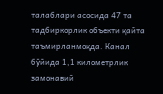талаблари асосида 47 та тадбиркорлик объекти қайта таъмирланмоқда. Канал бўйида 1,1 километрлик замонавий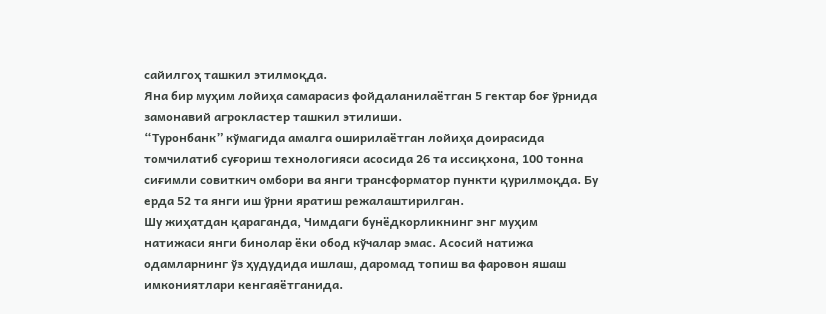сайилгоҳ ташкил этилмоқда.
Яна бир муҳим лойиҳа самарасиз фойдаланилаётган 5 гектар боғ ўрнида замонавий агрокластер ташкил этилиши.
“Туронбанк” кўмагида амалга оширилаётган лойиҳа доирасида томчилатиб суғориш технологияси асосида 26 та иссиқхона, 100 тонна сиғимли совиткич омбори ва янги трансформатор пункти қурилмоқда. Бу ерда 52 та янги иш ўрни яратиш режалаштирилган.
Шу жиҳатдан қараганда, Чимдаги бунёдкорликнинг энг муҳим натижаси янги бинолар ёки обод кўчалар эмас. Асосий натижа одамларнинг ўз ҳудудида ишлаш, даромад топиш ва фаровон яшаш имкониятлари кенгаяётганида.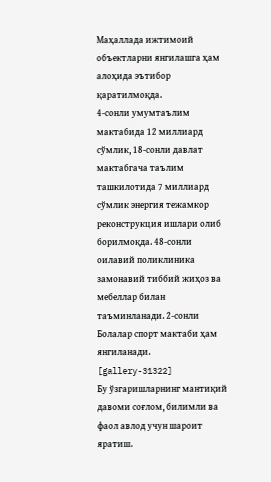Маҳаллада ижтимоий объектларни янгилашга ҳам алоҳида эътибор қаратилмоқда.
4-сонли умумтаълим мактабида 12 миллиард сўмлик, 18-сонли давлат мактабгача таълим ташкилотида 7 миллиард сўмлик энергия тежамкор реконструкция ишлари олиб борилмоқда. 48-сонли оилавий поликлиника замонавий тиббий жиҳоз ва мебеллар билан таъминланади. 2-сонли Болалар спорт мактаби ҳам янгиланади.
[gallery-31322]
Бу ўзгаришларнинг мантиқий давоми соғлом, билимли ва фаол авлод учун шароит яратиш.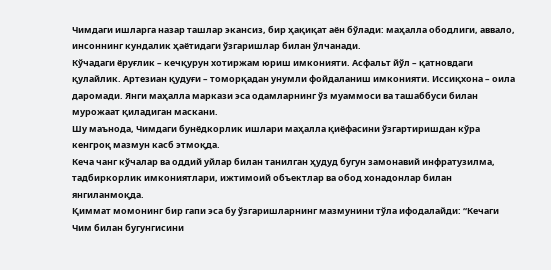Чимдаги ишларга назар ташлар экансиз, бир ҳақиқат аён бўлади: маҳалла ободлиги, аввало, инсоннинг кундалик ҳаётидаги ўзгаришлар билан ўлчанади.
Кўчадаги ёруғлик – кечқурун хотиржам юриш имконияти. Асфальт йўл – қатновдаги қулайлик. Артезиан қудуғи – томорқадан унумли фойдаланиш имконияти. Иссиқхона – оила даромади. Янги маҳалла маркази эса одамларнинг ўз муаммоси ва ташаббуси билан мурожаат қиладиган маскани.
Шу маънода, Чимдаги бунёдкорлик ишлари маҳалла қиёфасини ўзгартиришдан кўра кенгроқ мазмун касб этмоқда.
Кеча чанг кўчалар ва оддий уйлар билан танилган ҳудуд бугун замонавий инфратузилма, тадбиркорлик имкониятлари, ижтимоий объектлар ва обод хонадонлар билан янгиланмоқда.
Қиммат момонинг бир гапи эса бу ўзгаришларнинг мазмунини тўла ифодалайди: “Кечаги Чим билан бугунгисини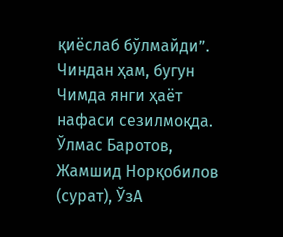қиёслаб бўлмайди”.
Чиндан ҳам, бугун Чимда янги ҳаёт нафаси сезилмоқда.
Ўлмас Баротов, Жамшид Норқобилов (сурат), ЎзА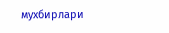мухбирлари